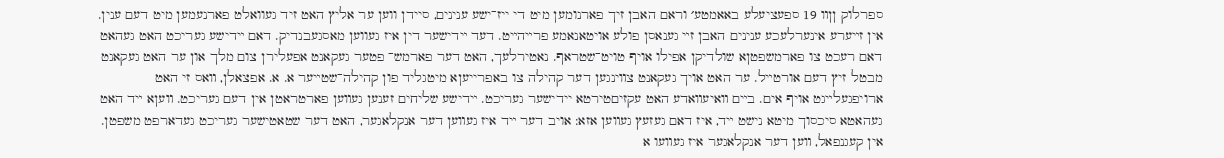ספרלוק ןןװ 19 ספעציעלע באאמטע׳ וראם האבן זיך פארנומען מיט די ייז־ישע ענינים, סיידן ווען ער אליץ האט זיד געוואלט פארנעמען מיט דעם ענין. אין זײערע אינערלעכע ענינים האבן זײ גענאסן פולע אויטאנאמע פרײהײט. דעד ײדישער דין איז געווען מאסגעבנדיק. דאם ײדישע געריכט האט געהאט דאם רעכט צו פארמשפטןא שולדיקן אפילו אויף טויט־שטראף. נאטירלעך, האט דער פארמש־ פטער געקאנט אפעלירן צום מלך און ער האט געקאנט מבטל זיץ דעם אורטײל. ער האט אויך געקאנט צװינגען דער קהילה צו באפרייעןא מיטגליד פון קהילה־שטײער א. א. אפצאלן, װאס זי האט ארויפגעלײגט אויף אים. בײם װאיעװאדע האט עקזיםטירטא יידישער געריכט. ײדישע שליחים זענען געװען פארטראטן אין דעם געריכט. װעןא ײד האט געהאטא סיכסוך מיטא נישט ײד, איז דאם געזעץ געװען אזא: אויב דער ײד איז געװען דער אנקלאגער, האט דער שטאטישער געריכט געדארפט משפטן. אין קעגנפאל, װען דער אנקלאגער איז געװעו א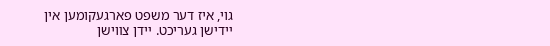גוי, איז דער משפט פארגעקומען אין ײדישן געריכט. ײדן צװישן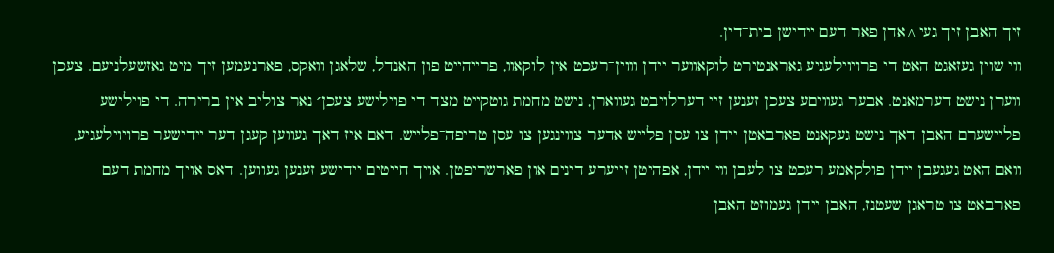זיך האבן זיך געי^אדן פאר דעם ײדישן בית־דין.
װי שוין געזאגט האט די פרױוילעגיע גאראנטירט לוקאװער יידן װוין־רעכט אין לוקאװ, פרײהײט פון האנדל, שלאגן װאקס, פארנעמען זיך מיט גאזשעלניעם. צעכן װערן נישט דערמאנט. אבער געװיםע צעכן זענען זײ דערלויבט געװארן, נישט מחמת גוטקײט מצד די פוילישע צעכן׳ נאר צוליב אין ברירה. די פוילישע פלײשערם האבן דאך נישט געקאנט פארבאטן יידן צו עסן פלײש אדער צװינגען צו עסן טריפה־פלײש. דאם איז דאך געװען קעגן דער ײדישער פרױוילעגיע, װאם האט געגעבן ײדן פולקאמע רעכט צו לעבן װי ײדן, אפהיטן זייערע דינים און פארשריפטן. אויך חייטים יידישע זענען געווען. דאס אויך מחמת דעם פארבאט צו טראגן שעטנז, האבן יידן געמוזט האבן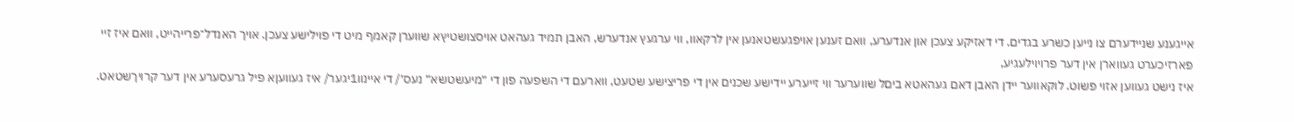אייגענע שניידערם צו נײען כשרע בגדים. די דאזיקע צעכן און אנדערע, װאם זענען אויפגעשטאנען אין לרקאװ, װי ערגעץ אנדערש, האבן תמיד געהאט אויסצושטיץא שװערן קאמף מיט די פוילישע צעכן. אויך האנדל־פרייהײט, װאם איז זײ פארזיכערט געװארן אין דער פרױוילעגיע,
איז נישט געװען אזוי פשוט. לוקאװער ײדן האבן דאם געהאטא ביםל שװערער װי זײערע ײדישע שכנים אין די פריצישע שטעט, ווארעם די השפעה פון די ״מיעשטשא״ נעס׳/ די איינוו1יגער/ איז געװעןא פיל גרעסערע אין דער קרויךשטאט.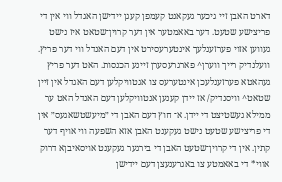דארט האבן זײ גיכער געקאנט קעמפן קעגן ײדישן האגדל ווי אין די פריצישע שטעט. דער באאמטער אין דער קרוין־שטאט איז נישט געווען אזוי פערזענלעך אינטערעסירט אין דעם האנדל ווי דער פריץ. וועלנדיק רייך ווערן^ פארגרעסערן זײנע הכנסות. האט דער פריץ געהאטא פערזענלעכן אינטערעס צו אגטװיקלען דעם האגדל אין זײן שטאט^ װיסנדיק/ אז יידן קענען אנטוויקלען דעם האנדל האט ער ממילא געשטיצט די ײדן. א־ חוץ דעם האבן די ״מיעשטשאגעס״ אין די פריצישע שטעט נישט געקענט האבן אזא השפעה וױ אויף דער קתין. אין די קרוין־שטעט האבן די בירגער געקענט אויסאיבןא דרוק אוױ* די באאמטע צו באגרענעצן דעם ײדישן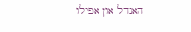האנדל און אפילו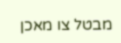מבטל צו מאכן